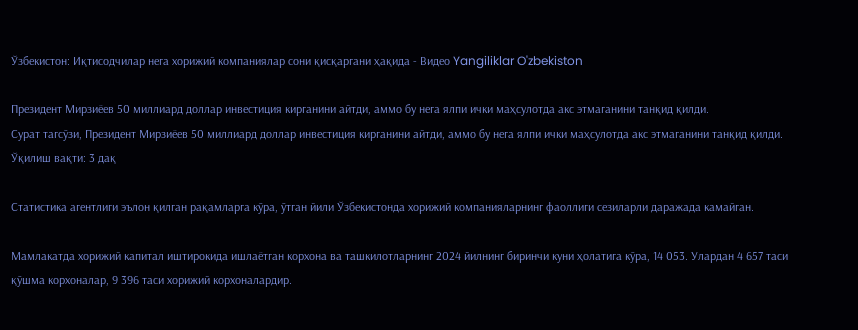Ўзбекистон: Иқтисодчилар нега хорижий компаниялар сони қисқаргани ҳақида - Видео Yangiliklar O'zbekiston

Президент Мирзиёев 50 миллиард доллар инвестиция кирганини айтди, аммо бу нега ялпи ички маҳсулотда акс этмаганини танқид қилди.
Сурат тагсўзи, Президент Мирзиёев 50 миллиард доллар инвестиция кирганини айтди, аммо бу нега ялпи ички маҳсулотда акс этмаганини танқид қилди.
Ўқилиш вақти: 3 дақ

Статистика агентлиги эълон қилган рақамларга кўра, ўтган йили Ўзбекистонда хорижий компанияларнинг фаоллиги сезиларли даражада камайган.

Мамлакатда хорижий капитал иштирокида ишлаётган корхона ва ташкилотларнинг 2024 йилнинг биринчи куни ҳолатига кўра, 14 053. Улардан 4 657 таси қўшма корхоналар, 9 396 таси хорижий корхоналардир.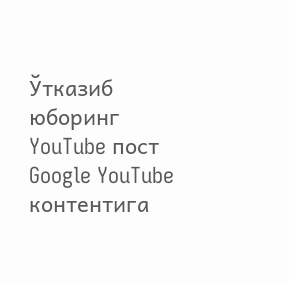Ўтказиб юборинг YouTube пост
Google YouTube контентига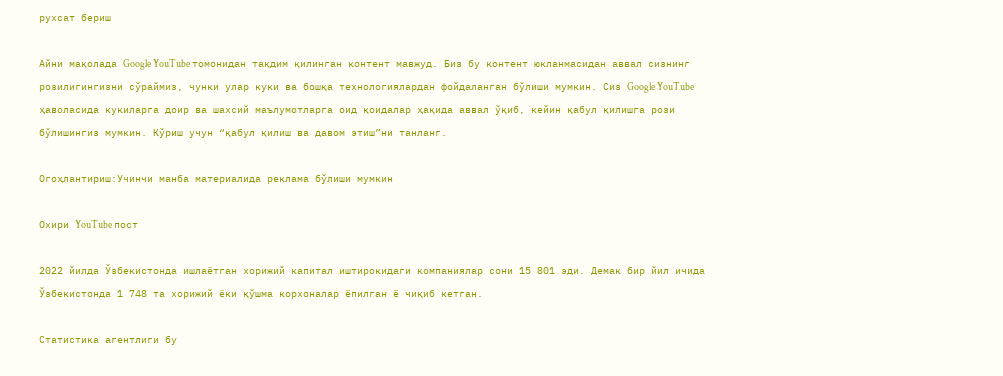рухсат бериш

Айни мақолада Google YouTube томонидан тақдим қилинган контент мавжуд. Биз бу контент юкланмасидан аввал сизнинг розилигингизни сўраймиз, чунки улар куки ва бошқа технологиялардан фойдаланган бўлиши мумкин. Сиз Google YouTube ҳаволасида кукиларга доир ва шахсий маълумотларга оид қоидалар ҳақида аввал ўқиб, кейин қабул қилишга рози бўлишингиз мумкин. Кўриш учун “қабул қилиш ва давом этиш”ни танланг.

Огоҳлантириш:Учинчи манба материалида реклама бўлиши мумкин

Охири YouTube пост

2022 йилда Ўзбекистонда ишлаётган хорижий капитал иштирокидаги компаниялар сони 15 801 эди. Демак бир йил ичида Ўзбекистонда 1 748 та хорижий ёки қўшма корхоналар ёпилган ё чиқиб кетган.

Статистика агентлиги бу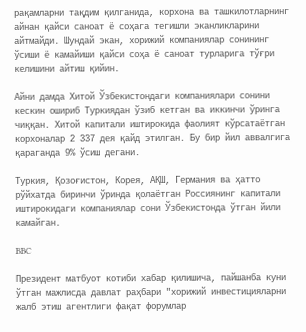рақамларни тақдим қилганида, корхона ва ташкилотларнинг айнан қайси саноат ё соҳага тегишли эканликларини айтмайди. Шундай экан, хорижий компаниялар сонининг ўсиши ё камайиши қайси соҳа ё саноат турларига тўғри келишини айтиш қийин.

Айни дамда Хитой Ўзбекистондаги компаниялари сонини кескин ошириб Туркиядан ўзиб кетган ва иккинчи ўринга чиққан. Хитой капитали иштирокида фаолият кўрсатаётган корхоналар 2 337 дея қайд этилган. Бу бир йил аввалгига қараганда 9% ўсиш дегани.

Туркия, Қозоғистон, Корея, АҚШ, Германия ва ҳатто рўйхатда биринчи ўринда қолаётган Россиянинг капитали иштирокидаги компаниялар сони Ўзбекистонда ўтган йили камайган.

BBC

Президент матбуот котиби хабар қилишича, пайшанба куни ўтган мажлисда давлат раҳбари "хорижий инвестицияларни жалб этиш агентлиги фақат форумлар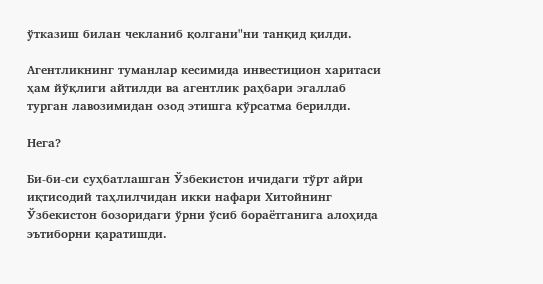ўтказиш билан чекланиб қолгани"ни танқид қилди.

Агентликнинг туманлар кесимида инвестицион харитаси ҳам йўқлиги айтилди ва агентлик раҳбари эгаллаб турган лавозимидан озод этишга кўрсатма берилди.

Нега?

Би-би-си суҳбатлашган Ўзбекистон ичидаги тўрт айри иқтисодий таҳлилчидан икки нафари Хитойнинг Ўзбекистон бозоридаги ўрни ўсиб бораётганига алоҳида эътиборни қаратишди.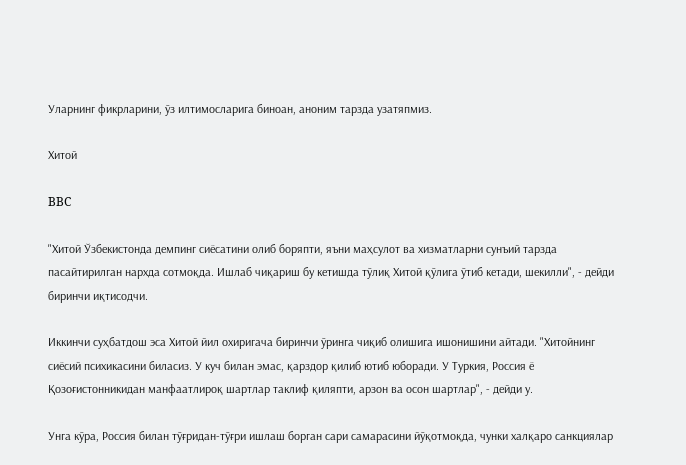Уларнинг фикрларини, ўз илтимосларига биноан, аноним тарзда узатяпмиз.

Хитой

BBC

"Хитой Ўзбекистонда демпинг сиёсатини олиб боряпти, яъни маҳсулот ва хизматларни сунъий тарзда пасайтирилган нархда сотмоқда. Ишлаб чиқариш бу кетишда тўлиқ Хитой қўлига ўтиб кетади, шекилли", - дейди биринчи иқтисодчи.

Иккинчи суҳбатдош эса Хитой йил охиригача биринчи ўринга чиқиб олишига ишонишини айтади. "Хитойнинг сиёсий психикасини биласиз. У куч билан эмас, қарздор қилиб ютиб юборади. У Туркия, Россия ё Қозоғистонникидан манфаатлироқ шартлар таклиф қиляпти, арзон ва осон шартлар", - дейди у.

Унга кўра, Россия билан тўғридан-тўғри ишлаш борган сари самарасини йўқотмоқда, чунки халқаро санкциялар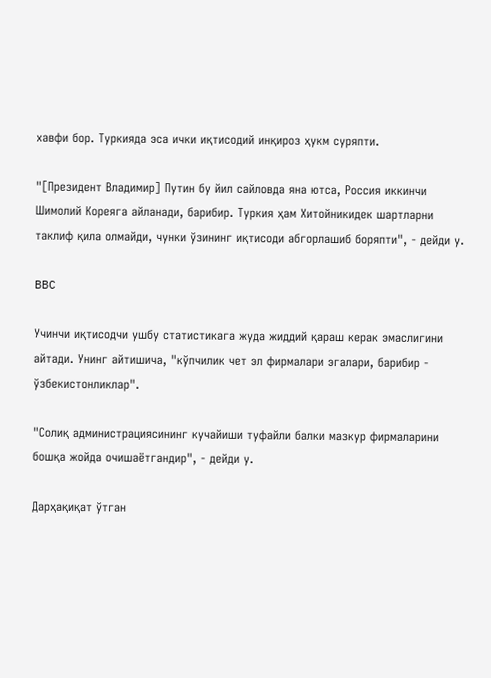хавфи бор. Туркияда эса ички иқтисодий инқироз ҳукм суряпти.

"[Президент Владимир] Путин бу йил сайловда яна ютса, Россия иккинчи Шимолий Кореяга айланади, барибир. Туркия ҳам Хитойникидек шартларни таклиф қила олмайди, чунки ўзининг иқтисоди абгорлашиб боряпти", - дейди у.

BBC

Учинчи иқтисодчи ушбу статистикага жуда жиддий қараш керак эмаслигини айтади. Унинг айтишича, "кўпчилик чет эл фирмалари эгалари, барибир - ўзбекистонликлар".

"Солиқ администрациясининг кучайиши туфайли балки мазкур фирмаларини бошқа жойда очишаётгандир", - дейди у.

Дарҳақиқат ўтган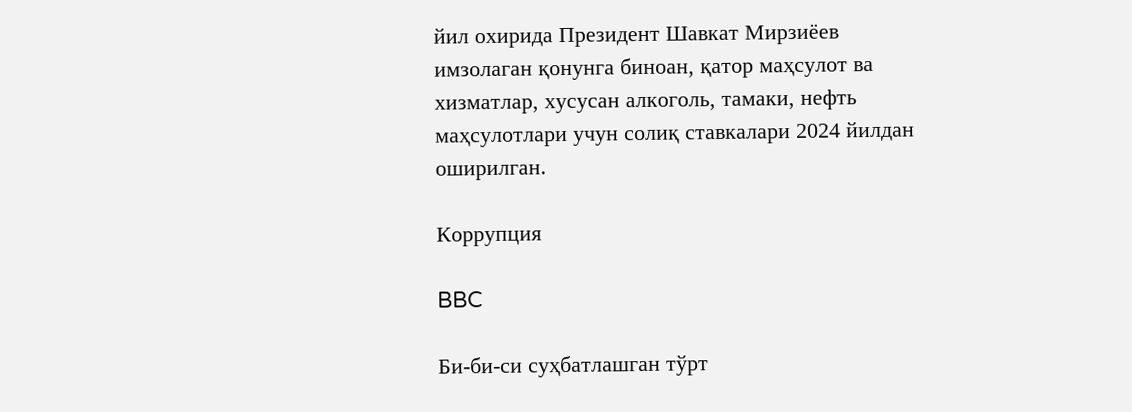йил охирида Президент Шавкат Мирзиёев имзолаган қонунга биноан, қатор маҳсулот ва хизматлар, хусусан алкоголь, тамаки, нефть маҳсулотлари учун солиқ ставкалари 2024 йилдан оширилган.

Коррупция

BBC

Би-би-си суҳбатлашган тўрт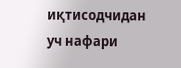иқтисодчидан уч нафари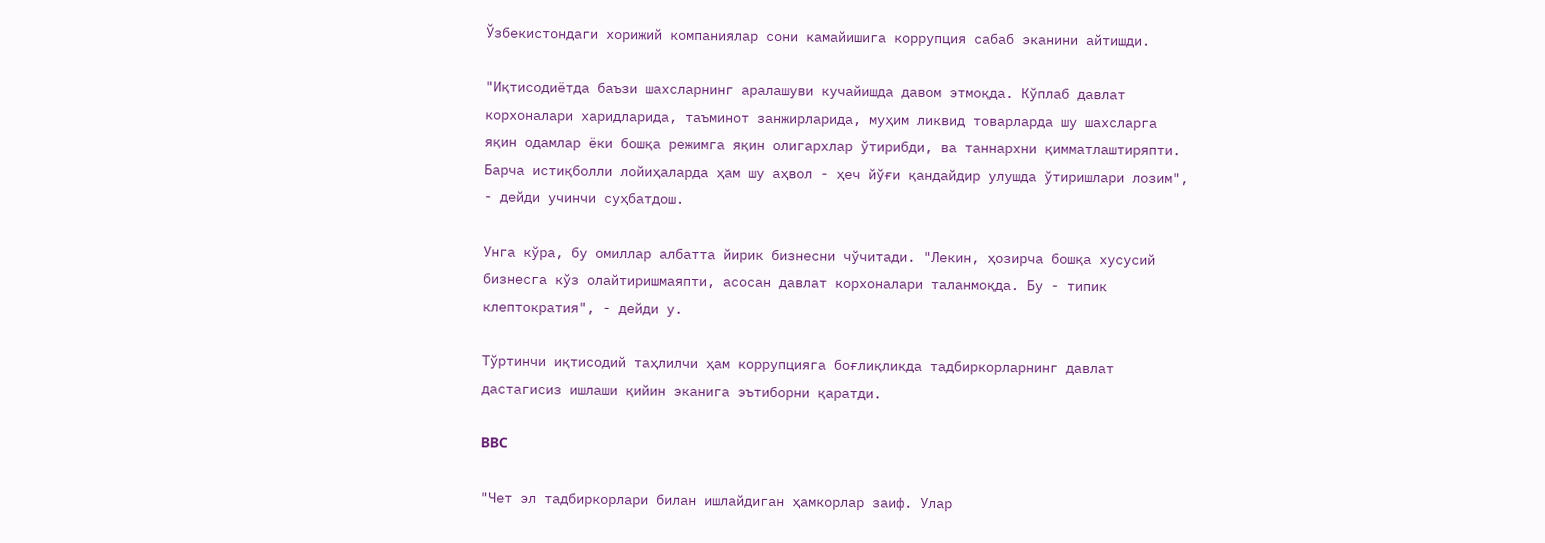Ўзбекистондаги хорижий компаниялар сони камайишига коррупция сабаб эканини айтишди.

"Иқтисодиётда баъзи шахсларнинг аралашуви кучайишда давом этмоқда. Кўплаб давлат корхоналари харидларида, таъминот занжирларида, муҳим ликвид товарларда шу шахсларга яқин одамлар ёки бошқа режимга яқин олигархлар ўтирибди, ва таннархни қимматлаштиряпти. Барча истиқболли лойиҳаларда ҳам шу аҳвол - ҳеч йўғи қандайдир улушда ўтиришлари лозим", - дейди учинчи суҳбатдош.

Унга кўра, бу омиллар албатта йирик бизнесни чўчитади. "Лекин, ҳозирча бошқа хусусий бизнесга кўз олайтиришмаяпти, асосан давлат корхоналари таланмоқда. Бу - типик клептократия", - дейди у.

Тўртинчи иқтисодий таҳлилчи ҳам коррупцияга боғлиқликда тадбиркорларнинг давлат дастагисиз ишлаши қийин эканига эътиборни қаратди.

BBC

"Чет эл тадбиркорлари билан ишлайдиган ҳамкорлар заиф. Улар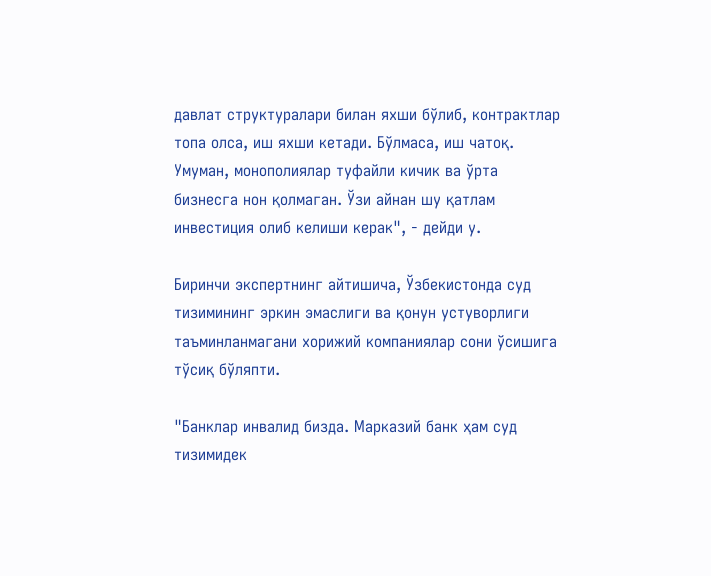давлат структуралари билан яхши бўлиб, контрактлар топа олса, иш яхши кетади. Бўлмаса, иш чатоқ. Умуман, монополиялар туфайли кичик ва ўрта бизнесга нон қолмаган. Ўзи айнан шу қатлам инвестиция олиб келиши керак", - дейди у.

Биринчи экспертнинг айтишича, Ўзбекистонда суд тизимининг эркин эмаслиги ва қонун устуворлиги таъминланмагани хорижий компаниялар сони ўсишига тўсиқ бўляпти.

"Банклар инвалид бизда. Марказий банк ҳам суд тизимидек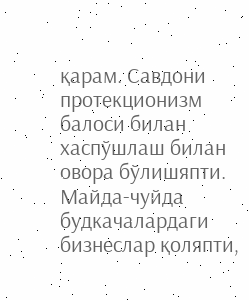қарам. Савдони протекционизм балоси билан хаспўшлаш билан овора бўлишяпти. Майда-чуйда будкачалардаги бизнеслар қоляпти,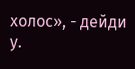холос», - дейди у.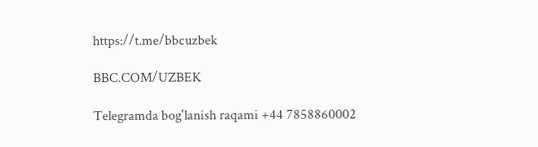https://t.me/bbcuzbek

BBC.COM/UZBEK

Telegramda bog'lanish raqami +44 7858860002